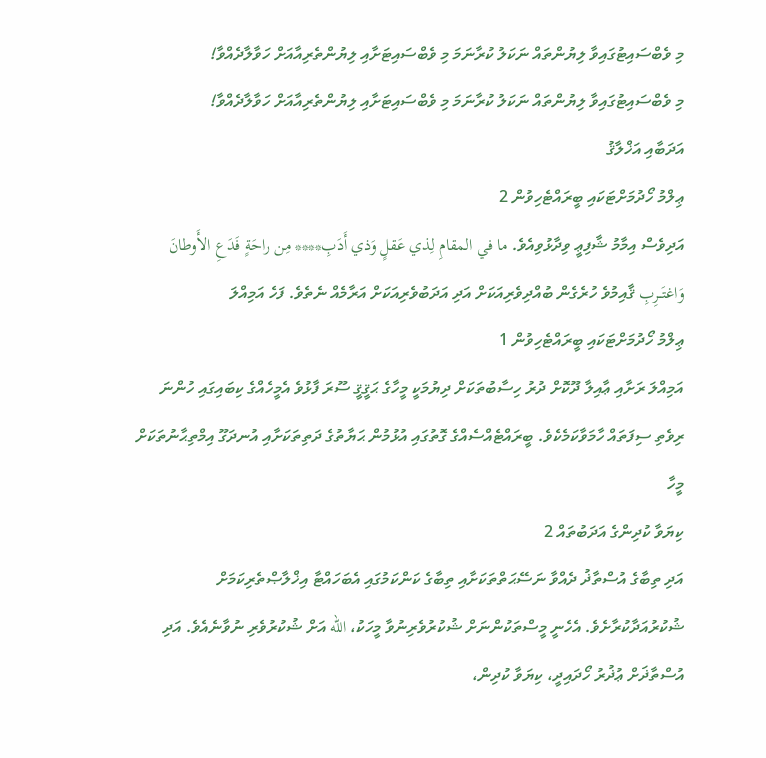މި ވެބްސައިޓުގައިވާ ލިޔުންތައް ނަކަލު ކުރާނަމަ މި ވެބްސައިޓަށާއި ލިޔުންތެރިއާއަށް ހަވާލާދެއްވާ!
މި ވެބްސައިޓުގައިވާ ލިޔުންތައް ނަކަލު ކުރާނަމަ މި ވެބްސައިޓަށާއި ލިޔުންތެރިއާއަށް ހަވާލާދެއްވާ!
އަދަބާއި އަޚްލާޤު
ޢިލްމު ހޯދުމަށްޓަކައި ބީރައްޓެހިވުން 2
އަދިވެސް އިމާމު ޝާފިޢީ ވިދާޅުވިއެވެ. ما في المقامِ لِذي عَقلٍ وَذي أَدَبِ**** مِن راحَةٍ فَدَعِ الأَوطانَ وَاغتَــرِبِ ޤާއިމުވެ ހުރެގެން ބުއްދިވެރިއަކަށް އަދި އަދަބުވެރިއަކަށް އަރާމެއް ނެތެވެ. ފަހެ އަމިއްލަ
ޢިލްމު ހޯދުމަށްޓަކައި ބީރައްޓެހިވުން 1
އަމިއްލަ ރަށާއި ޢާއިލާ ދޫކޮށް ދުރު ހިސާބުތަކަށް ދިޔުމަކީ މީހާގެ ޙަޤީޤީ ސޫރަ ފާޅުވެ އެމީހެއްގެ ކިބައިގައި ހުންނަ ރިވެތި ސިފަތައް ހާމަވާކަމެކެވެ. ބީރައްޓެއްސެއްގެ ގޮތުގައި އުޅުމުން ޙަޔާތުގެ ދަތިތަކަށާއި އުނދަގޫ އިމްތިޙާނުތަކަށް މީހާ
ކިޔަވާ ކުދިންގެ އަދަބުތައް 2
އަދި ތިބާގެ އުސްތާޛު ދެއްވާ ނަސޭޙަތްތަކަށާއި ތިބާގެ ކަންކަމުގައި އެބަހައްޓާ އިޚްލާޞްތެރިކަމަށް ޝުކުރުއަދާކުރާށެވެ. އެހެނީ މީސްތަކުންނަށް ޝުކުރުވެރިނުވާ މީހަކު، الله އަށް ޝުކުރުވެރި ނުވާނެއެވެ. އަދި އުސްތާޛަށް ޢުޛުރު ހޯދައިދީ، ކިޔަވާ ކުދިން،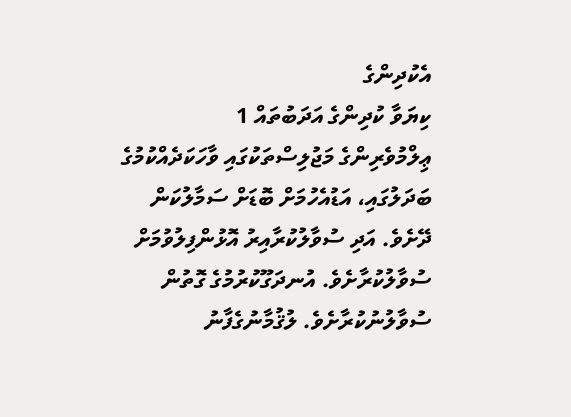އެކުދިންގެ
ކިޔަވާ ކުދިންގެ އަދަބުތައް 1
ޢިލްމުވެރިންގެ މަޖުލިސްތަކުގައި ވާހަކަދެއްކުމުގެ ބަދަލުގައި، އަޑުއެހުމަށް ބޮޑަށް ސަމާލުކަން ދޭށެވެ. އަދި ސުވާލުކުރާއިރު އޮޅުންފިލުވުމަށް ސުވާލުކުރާށެވެ. އުނދަގޫކުރުމުގެ ގޮތުން ސުވާލުނުކުރާށެވެ. ލުޤުމާނުގެފާނު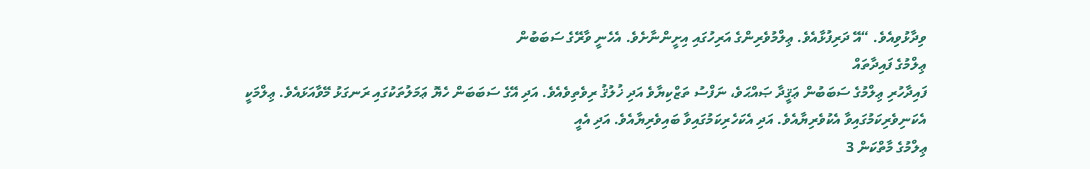ވިދާޅުވިއެވެ. “އޭ ދަރިފުޅާއެވެ. ޢިލްމުވެރިންގެ އަރިހުގައި އިށީންނާށެވެ. އެހެނީ ވާރޭގެ ސަބަބުން
ޢިލްމުގެ ފައިދާތައް
ފައިދާހުރި ޢިލްމުގެ ސަބަބުން ޢަޤީދާ ޞައްޙަވެ، ނަފްސު ތަޒްކިޔާވެ އަދި ޚުލުޤު ރިވެތިވެއެވެ. އަދި އޭގެ ސަބަބަން ހެޔޮ ޢަމަލުތަކުގައި ރަނގަޅު މޭވާއަޅައެވެ. ޢިލްމަކީ އެކަނިވެރިކަމުގައިވާ އެކުވެރިޔާއެވެ. އަދި އެކަހެރިކަމުގައިވާ ބައިވެރިޔާއެވެ. އަދި އެއީ
ޢިލްމުގެ މާތްކަން 3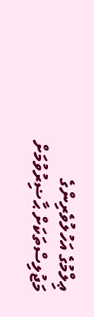ޢިލްމުގެ އަހުލުވެރިންގެ މަޖުލިސްތަކަށް ޙާޟިރުވުމަށް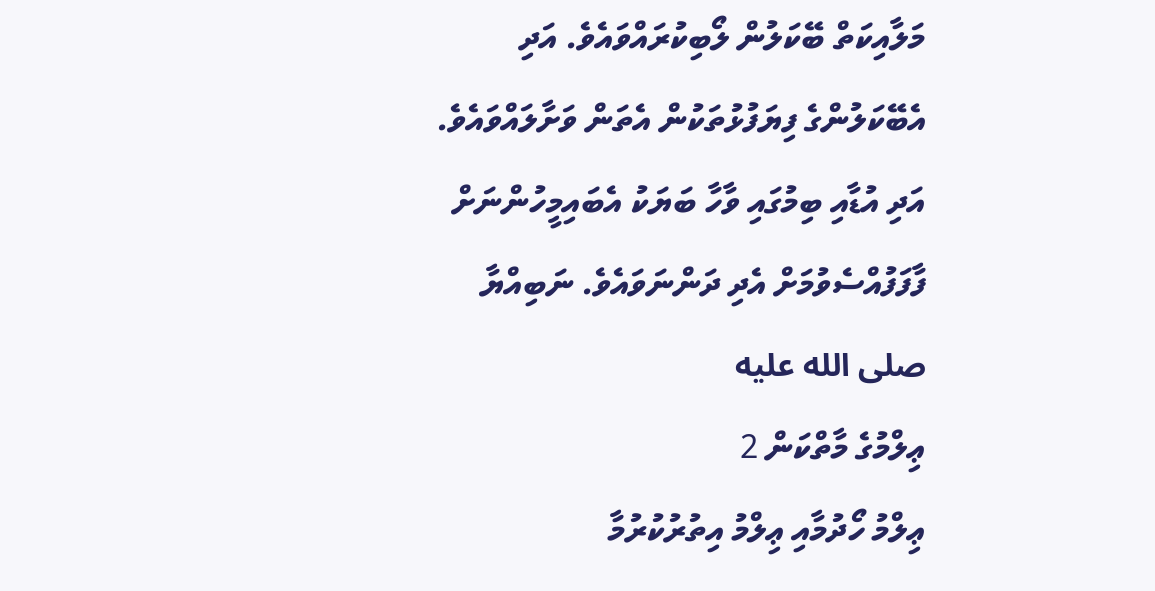މަލާއިކަތް ބޭކަލުން ލޯބިކުރައްވައެވެ. އަދި އެބޭކަލުންގެ ފިޔަފުޅުތަކުން އެތަން ވަށާލައްވައެވެ. އަދި އުޑާއި ބިމުގައި ވާހާ ބަޔަކު އެބައިމީހުންނަށް ފާފަފުއްސެވުމަށް އެދި ދަންނަވައެވެ. ނަބިއްޔާ صلى الله عليه
ޢިލްމުގެ މާތްކަން 2
ޢިލްމު ހޯދުމާއި ޢިލްމު އިތުރުކުރުމާ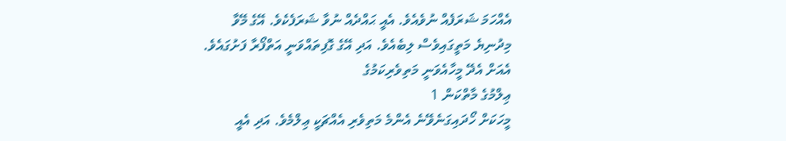އެއްހަމަ ޝަރަފެއް ނުވެއެވެ. އެއީ ޙައްދެއް ނުވާ ޝަރަފެކެވެ. އޭގެ މޭވާ މިދުނިޔެ މަތީގައިވެސް ލިބެއެވެ. އަދި އޭގެ ގޮފިތައްވަނީ އަތްފޯރާ ފަށުގައެވެ. އެއަށް އެދޭ މީހާއެވަނީ މަތިވެރިކަމުގެ
ޢިލްމުގެ މާތްކަން 1
މީހަކަށް ހޯދައިގަނެވޭނެ އެންމެ މަތިވެރި އެއްޗަކީ ޢިލްމެވެ. އަދި އެއީ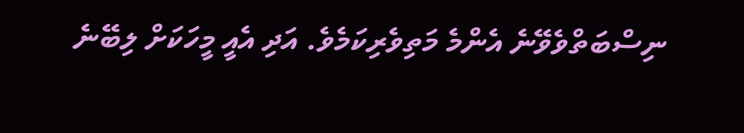ނިސްބަތްވެވޭނެ އެންމެ މަތިވެރިކަމެވެ. އަދި އެއީ މީހަކަށް ލިބޭނެ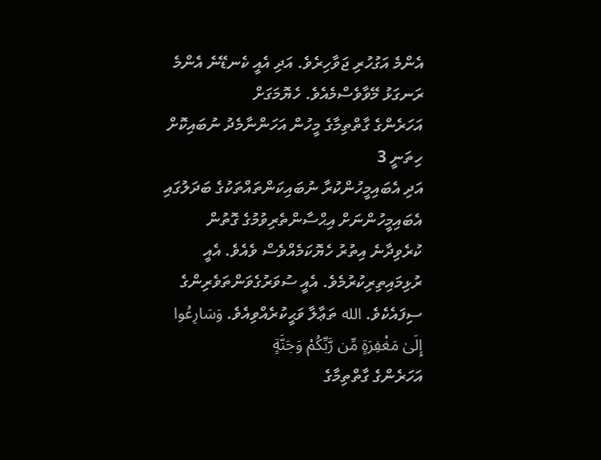އެންމެ އަގުހުރި ޖަވާހިރެވެ. އަދި އެއީ ކެނޑޭނެ އެންމެ ރަނގަޅު މޭވާވެސްމެއެވެ. ހެޔޮމަގަށް
އަހަރެންގެ ގާތްތިމާގެ މީހުން އަހަންނާމެދު ނުބައިކޮށް ހިތަނީ 3
އަދި އެބައިމީހުންކުރާ ނުބައިކަންތައްތަކުގެ ބަދަލުގައި އެބައިމީހުންނަށް އިޙްސާންތެރިވުމުގެ ގޮތުން ކުރެވިދާނެ އިތުރު ހެޔޮކަމެއްވެސް ވެއެވެ. އެއީ ރުޅިމައިތިރިކުރުމެވެ. އެއީ ސުވަރުގެވަންތަވެރިންގެ ސިފައެކެވެ. الله ތަޢާލާ ވަޙީކުރެއްވިއެވެ. وَسَارِعُوا إِلَىٰ مَغْفِرَةٍ مِّن رَّبِّكُمْ وَجَنَّةٍ
އަހަރެންގެ ގާތްތިމާގެ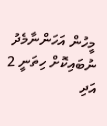މީހުން އަހަންނާމެދު ނުބައިކޮށް ހިތަނީ 2
އަދި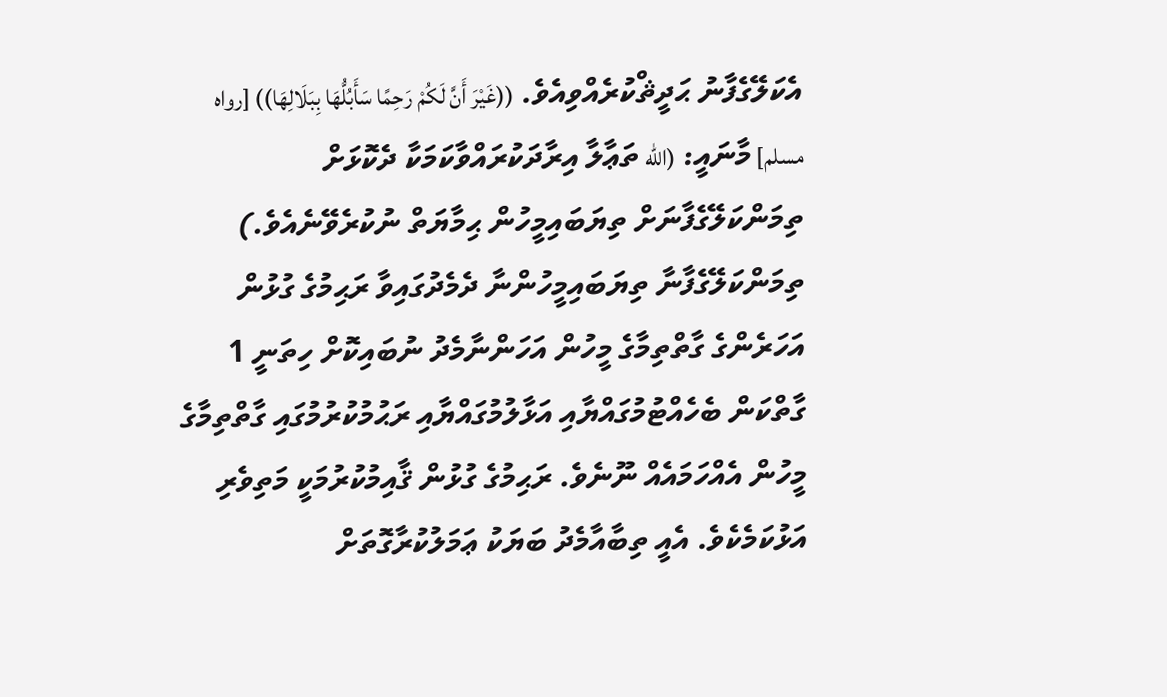އެކަލޭގެފާނު ޙަދީޘްކުރެއްވިއެވެ. ((غَيْرَ أَنَّ لَكُمْ رَحِمًا سَأَبُلُّهَا بِبَلَالِهَا)) [رواه مسلم] މާނައީ: (الله ތަޢާލާ އިރާދަކުރައްވާކަމަކާ ދެކޮޅަށް ތިމަންކަލޭގެފާނަށް ތިޔަބައިމީހުން ޙިމާޔަތް ނުކުރެވޭނެއެވެ.) ތިމަންކަލޭގެފާނާ ތިޔަބައިމީހުންނާ ދެމެދުގައިވާ ރަޙިމުގެ ގުޅުން
އަހަރެންގެ ގާތްތިމާގެ މީހުން އަހަންނާމެދު ނުބައިކޮށް ހިތަނީ 1
ގާތްކަން ބެހެއްޓުމުގައްޔާއި އަޅާލުމުގައްޔާއި ރަޙުމުކުރުމުގައި ގާތްތިމާގެ މީހުން އެއްހަމައެއް ނޫނެވެ. ރަޙިމުގެ ގުޅުން ޤާއިމުކުރުމަކީ މަތިވެރި އަޅުކަމެކެވެ. އެއީ ތިބާއާމެދު ބަޔަކު ޢަމަލުކުރާގޮތަށް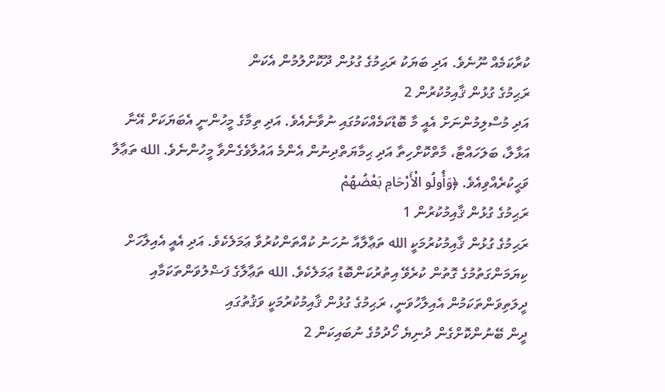ކުރާކަމެއް ނޫނެވެ. އަދި ބަޔަކު ރަޙިމުގެ ގުޅުން ދޫކޮށްލުމުން އެކަން
ރަޙިމުގެ ގުޅުން ޤާއިމުކުރުން 2
އަދި މުސްލިމުންނަށް އެއީ މާ ބޮޑުކަމެއްކަމުގައި ނުވާނެއެވެ. އަދި ތިމާގެ މީހުންނީ އެބަޔަކަށް އޭނާ އަޅާލާ، ބަލަހައްޓާ، މާތްކޮށްހިތާ އަދި ޙިމާޔަތްދިނުން އެންމެ އައުލާވެގެންވާ މީހުންނެވެ. الله ތަޢާލާ ވަޙީކުރެއްވިއެވެ. ﴿وَأُولُو الْأَرْحَامِ بَعْضُهُمْ
ރަޙިމުގެ ގުޅުން ޤާއިމުކުރުން 1
ރަޙިމުގެ ގުޅުން ޤާއިމުކުރުމަކީ الله ތަޢާލާއާ ނުހަނު ކުއްތަންކުރުވާ ޢަމަލެކެވެ. އަދި އެއީ އެއިލާހަށް ކިޔަމަންގަތުމުގެ ގޮތުން ކުރެވޭ އިތުރުކަންބޮޑު ޢަމަލެކެވެ. الله ތަޢާލާގެ ފަޟްލުވަންތަކަމާއި ދީލަތިވަންތަކަމުން އެއިލާހުވަނީ، ރަޙިމުގެ ގުޅުން ޤާއިމުކުރުމަކީ ވަޤުތުގައި
ދީން ބޭނުންކޮށްގެން ދުނިޔެ ހޯދުމުގެ ނުބައިކަން 2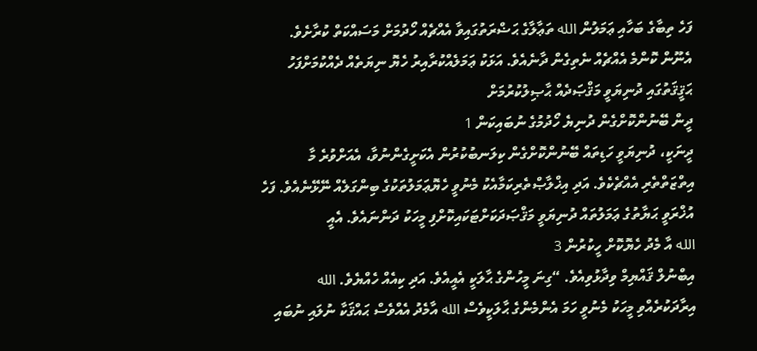ފަހެ ތިބާގެ ބަހާއި ޢަމަލުން الله ތަޢާލާގެ ޙަޟްރަތުގައިވާ އެއްޗެއް ހޯދުމަށް މަސައްކަތް ކުރާށެވެ. އެނޫން ކޮންމެ އެއްޗެއް ނެތިގެން ދާނެއެވެ. އަޅަކު ޢަމަލެއްކުރާއިރު ހެޔޮ ނިޔަތެއް ދެއްކުމަށްފަހު ޙަޤީޤަތުގައި ދުނިޔަވީ މަޤްޞަދެއް ޙާޞިލުކުރުމަށް
ދީން ބޭނުންކޮށްގެން ދުނިޔެ ހޯދުމުގެ ނުބައިކަން 1
ދީނަކީ، ދުނިޔަވީ ހަޑިތައް ބޭނުންކޮށްގެން ކިލަނބުކުރުން އެކަށީގެންނުވާ، އެއަށްވުރެ މާ އިތްޒަތްތެރި އެއްޗެކެވެ. އަދި އިޚްލާޞްތެރިކަމާއެކު މެނުވީ ހެޔޮޢަމަލުތަކުގެ ބިންގަލެއް ނޭޅޭނެއެވެ. ފަހެ އުޚްރަވީ ޙަޔާތުގެ ޢަމަލުތައް ދުނިޔަވީ މަޤްޞަދަކަށްޓަކައިކޮށްފި މީހަކު ދަންނައެވެ. އެއީ
الله އާ މެދު ހެޔޮކޮށް ހީކުރުން 3
އިބްނުލް ޤައްޔިމް ވިދާޅުވިއެވެ. “ގިނަ މީހުންގެ ޙާލަކީ އެއީއެވެ. އަދި ކިއެއް ހެއްޔެވެ. الله އިރާދަކުރެއްވި މީހަކު މެނުވީ ހަމަ އެންމެންގެ ޙާލަކީވެސް الله އާމެދު އެއްވެސް ޙައްޤަކާ ނުލައި ނުބައި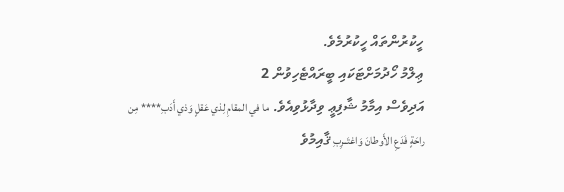ހީކުރުންތައް ހީކުރުމެވެ.
ޢިލްމު ހޯދުމަށްޓަކައި ބީރައްޓެހިވުން 2
އަދިވެސް އިމާމު ޝާފިޢީ ވިދާޅުވިއެވެ. ما في المقامِ لِذي عَقلٍ وَذي أَدَبِ**** مِن راحَةٍ فَدَعِ الأَوطانَ وَاغتَــرِبِ ޤާއިމުވެ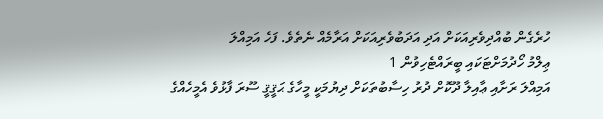ހުރެގެން ބުއްދިވެރިއަކަށް އަދި އަދަބުވެރިއަކަށް އަރާމެއް ނެތެވެ. ފަހެ އަމިއްލަ
ޢިލްމު ހޯދުމަށްޓަކައި ބީރައްޓެހިވުން 1
އަމިއްލަ ރަށާއި ޢާއިލާ ދޫކޮށް ދުރު ހިސާބުތަކަށް ދިޔުމަކީ މީހާގެ ޙަޤީޤީ ސޫރަ ފާޅުވެ އެމީހެއްގެ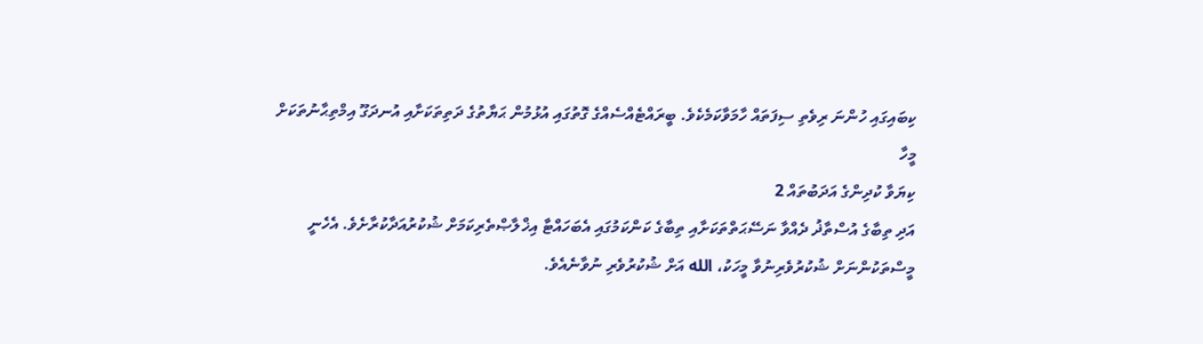ކިބައިގައި ހުންނަ ރިވެތި ސިފަތައް ހާމަވާކަމެކެވެ. ބީރައްޓެއްސެއްގެ ގޮތުގައި އުޅުމުން ޙަޔާތުގެ ދަތިތަކަށާއި އުނދަގޫ އިމްތިޙާނުތަކަށް މީހާ
ކިޔަވާ ކުދިންގެ އަދަބުތައް 2
އަދި ތިބާގެ އުސްތާޛު ދެއްވާ ނަސޭޙަތްތަކަށާއި ތިބާގެ ކަންކަމުގައި އެބަހައްޓާ އިޚްލާޞްތެރިކަމަށް ޝުކުރުއަދާކުރާށެވެ. އެހެނީ މީސްތަކުންނަށް ޝުކުރުވެރިނުވާ މީހަކު، الله އަށް ޝުކުރުވެރި ނުވާނެއެވެ.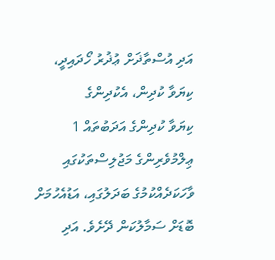އަދި އުސްތާޛަށް ޢުޛުރު ހޯދައިދީ، ކިޔަވާ ކުދިން، އެކުދިންގެ
ކިޔަވާ ކުދިންގެ އަދަބުތައް 1
ޢިލްމުވެރިންގެ މަޖުލިސްތަކުގައި ވާހަކަދެއްކުމުގެ ބަދަލުގައި، އަޑުއެހުމަށް ބޮޑަށް ސަމާލުކަން ދޭށެވެ. އަދި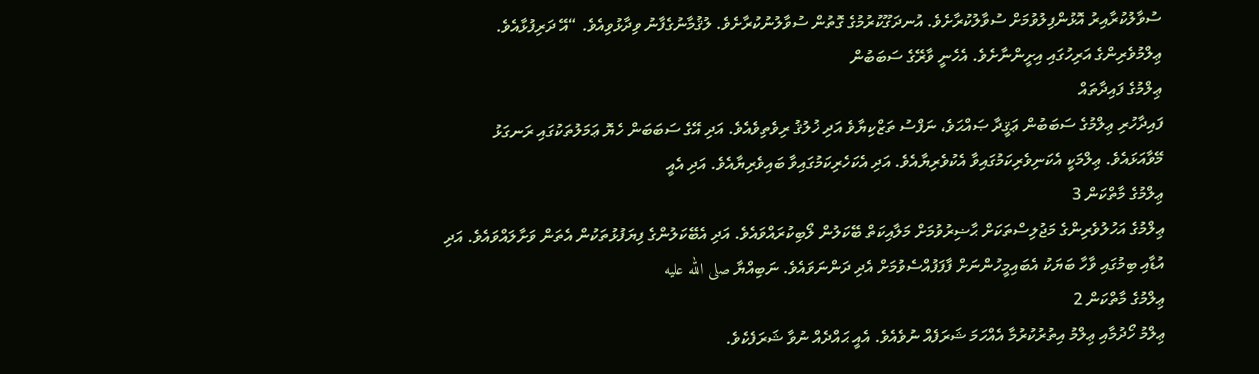ސުވާލުކުރާއިރު އޮޅުންފިލުވުމަށް ސުވާލުކުރާށެވެ. އުނދަގޫކުރުމުގެ ގޮތުން ސުވާލުނުކުރާށެވެ. ލުޤުމާނުގެފާނު ވިދާޅުވިއެވެ. “އޭ ދަރިފުޅާއެވެ. ޢިލްމުވެރިންގެ އަރިހުގައި އިށީންނާށެވެ. އެހެނީ ވާރޭގެ ސަބަބުން
ޢިލްމުގެ ފައިދާތައް
ފައިދާހުރި ޢިލްމުގެ ސަބަބުން ޢަޤީދާ ޞައްޙަވެ، ނަފްސު ތަޒްކިޔާވެ އަދި ޚުލުޤު ރިވެތިވެއެވެ. އަދި އޭގެ ސަބަބަން ހެޔޮ ޢަމަލުތަކުގައި ރަނގަޅު މޭވާއަޅައެވެ. ޢިލްމަކީ އެކަނިވެރިކަމުގައިވާ އެކުވެރިޔާއެވެ. އަދި އެކަހެރިކަމުގައިވާ ބައިވެރިޔާއެވެ. އަދި އެއީ
ޢިލްމުގެ މާތްކަން 3
ޢިލްމުގެ އަހުލުވެރިންގެ މަޖުލިސްތަކަށް ޙާޟިރުވުމަށް މަލާއިކަތް ބޭކަލުން ލޯބިކުރައްވައެވެ. އަދި އެބޭކަލުންގެ ފިޔަފުޅުތަކުން އެތަން ވަށާލައްވައެވެ. އަދި އުޑާއި ބިމުގައި ވާހާ ބަޔަކު އެބައިމީހުންނަށް ފާފަފުއްސެވުމަށް އެދި ދަންނަވައެވެ. ނަބިއްޔާ صلى الله عليه
ޢިލްމުގެ މާތްކަން 2
ޢިލްމު ހޯދުމާއި ޢިލްމު އިތުރުކުރުމާ އެއްހަމަ ޝަރަފެއް ނުވެއެވެ. އެއީ ޙައްދެއް ނުވާ ޝަރަފެކެވެ.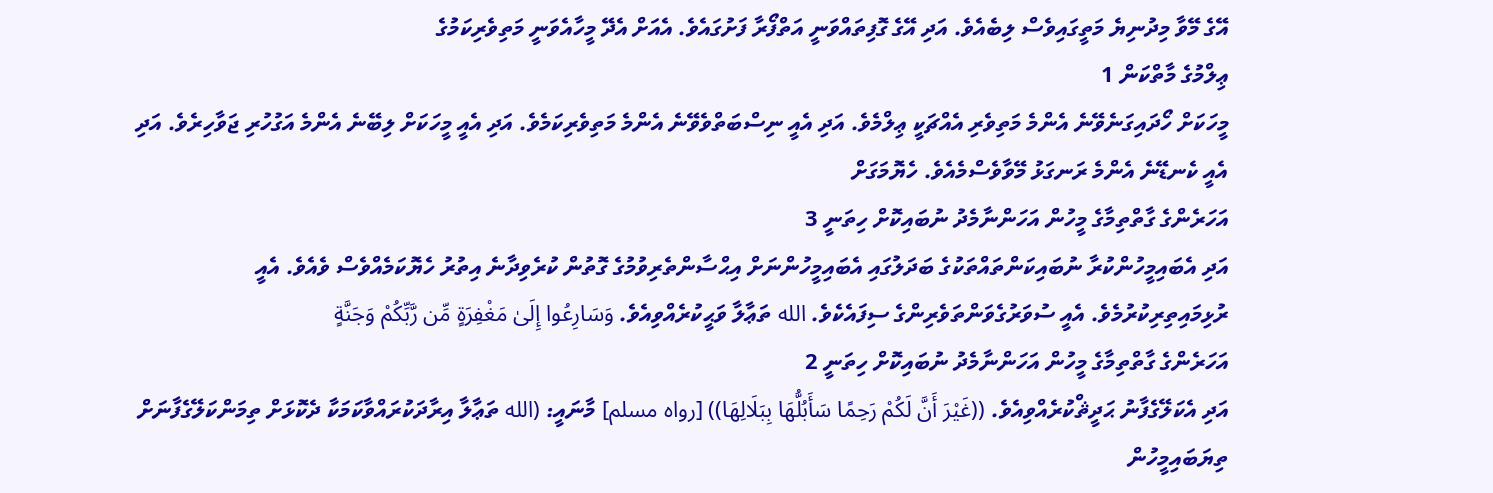އޭގެ މޭވާ މިދުނިޔެ މަތީގައިވެސް ލިބެއެވެ. އަދި އޭގެ ގޮފިތައްވަނީ އަތްފޯރާ ފަށުގައެވެ. އެއަށް އެދޭ މީހާއެވަނީ މަތިވެރިކަމުގެ
ޢިލްމުގެ މާތްކަން 1
މީހަކަށް ހޯދައިގަނެވޭނެ އެންމެ މަތިވެރި އެއްޗަކީ ޢިލްމެވެ. އަދި އެއީ ނިސްބަތްވެވޭނެ އެންމެ މަތިވެރިކަމެވެ. އަދި އެއީ މީހަކަށް ލިބޭނެ އެންމެ އަގުހުރި ޖަވާހިރެވެ. އަދި އެއީ ކެނޑޭނެ އެންމެ ރަނގަޅު މޭވާވެސްމެއެވެ. ހެޔޮމަގަށް
އަހަރެންގެ ގާތްތިމާގެ މީހުން އަހަންނާމެދު ނުބައިކޮށް ހިތަނީ 3
އަދި އެބައިމީހުންކުރާ ނުބައިކަންތައްތަކުގެ ބަދަލުގައި އެބައިމީހުންނަށް އިޙްސާންތެރިވުމުގެ ގޮތުން ކުރެވިދާނެ އިތުރު ހެޔޮކަމެއްވެސް ވެއެވެ. އެއީ ރުޅިމައިތިރިކުރުމެވެ. އެއީ ސުވަރުގެވަންތަވެރިންގެ ސިފައެކެވެ. الله ތަޢާލާ ވަޙީކުރެއްވިއެވެ. وَسَارِعُوا إِلَىٰ مَغْفِرَةٍ مِّن رَّبِّكُمْ وَجَنَّةٍ
އަހަރެންގެ ގާތްތިމާގެ މީހުން އަހަންނާމެދު ނުބައިކޮށް ހިތަނީ 2
އަދި އެކަލޭގެފާނު ޙަދީޘްކުރެއްވިއެވެ. ((غَيْرَ أَنَّ لَكُمْ رَحِمًا سَأَبُلُّهَا بِبَلَالِهَا)) [رواه مسلم] މާނައީ: (الله ތަޢާލާ އިރާދަކުރައްވާކަމަކާ ދެކޮޅަށް ތިމަންކަލޭގެފާނަށް ތިޔަބައިމީހުން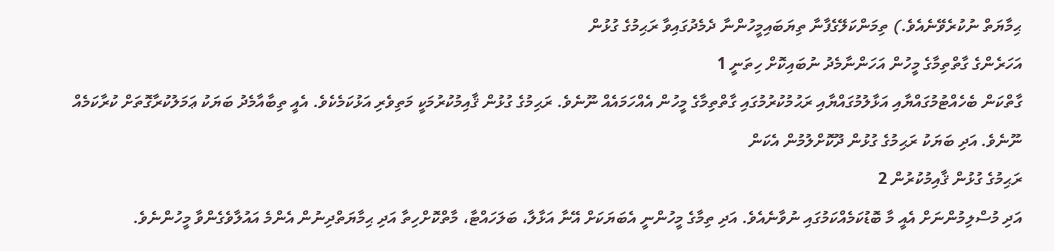ޙިމާޔަތް ނުކުރެވޭނެއެވެ.) ތިމަންކަލޭގެފާނާ ތިޔަބައިމީހުންނާ ދެމެދުގައިވާ ރަޙިމުގެ ގުޅުން
އަހަރެންގެ ގާތްތިމާގެ މީހުން އަހަންނާމެދު ނުބައިކޮށް ހިތަނީ 1
ގާތްކަން ބެހެއްޓުމުގައްޔާއި އަޅާލުމުގައްޔާއި ރަޙުމުކުރުމުގައި ގާތްތިމާގެ މީހުން އެއްހަމައެއް ނޫނެވެ. ރަޙިމުގެ ގުޅުން ޤާއިމުކުރުމަކީ މަތިވެރި އަޅުކަމެކެވެ. އެއީ ތިބާއާމެދު ބަޔަކު ޢަމަލުކުރާގޮތަށް ކުރާކަމެއް ނޫނެވެ. އަދި ބަޔަކު ރަޙިމުގެ ގުޅުން ދޫކޮށްލުމުން އެކަން
ރަޙިމުގެ ގުޅުން ޤާއިމުކުރުން 2
އަދި މުސްލިމުންނަށް އެއީ މާ ބޮޑުކަމެއްކަމުގައި ނުވާނެއެވެ. އަދި ތިމާގެ މީހުންނީ އެބަޔަކަށް އޭނާ އަޅާލާ، ބަލަހައްޓާ، މާތްކޮށްހިތާ އަދި ޙިމާޔަތްދިނުން އެންމެ އައުލާވެގެންވާ މީހުންނެވެ.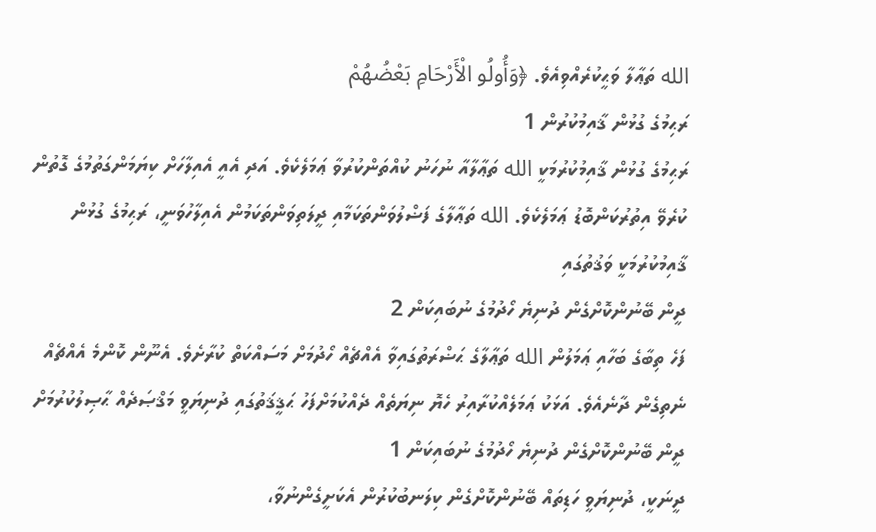الله ތަޢާލާ ވަޙީކުރެއްވިއެވެ. ﴿وَأُولُو الْأَرْحَامِ بَعْضُهُمْ
ރަޙިމުގެ ގުޅުން ޤާއިމުކުރުން 1
ރަޙިމުގެ ގުޅުން ޤާއިމުކުރުމަކީ الله ތަޢާލާއާ ނުހަނު ކުއްތަންކުރުވާ ޢަމަލެކެވެ. އަދި އެއީ އެއިލާހަށް ކިޔަމަންގަތުމުގެ ގޮތުން ކުރެވޭ އިތުރުކަންބޮޑު ޢަމަލެކެވެ. الله ތަޢާލާގެ ފަޟްލުވަންތަކަމާއި ދީލަތިވަންތަކަމުން އެއިލާހުވަނީ، ރަޙިމުގެ ގުޅުން ޤާއިމުކުރުމަކީ ވަޤުތުގައި
ދީން ބޭނުންކޮށްގެން ދުނިޔެ ހޯދުމުގެ ނުބައިކަން 2
ފަހެ ތިބާގެ ބަހާއި ޢަމަލުން الله ތަޢާލާގެ ޙަޟްރަތުގައިވާ އެއްޗެއް ހޯދުމަށް މަސައްކަތް ކުރާށެވެ. އެނޫން ކޮންމެ އެއްޗެއް ނެތިގެން ދާނެއެވެ. އަޅަކު ޢަމަލެއްކުރާއިރު ހެޔޮ ނިޔަތެއް ދެއްކުމަށްފަހު ޙަޤީޤަތުގައި ދުނިޔަވީ މަޤްޞަދެއް ޙާޞިލުކުރުމަށް
ދީން ބޭނުންކޮށްގެން ދުނިޔެ ހޯދުމުގެ ނުބައިކަން 1
ދީނަކީ، ދުނިޔަވީ ހަޑިތައް ބޭނުންކޮށްގެން ކިލަނބުކުރުން އެކަށީގެންނުވާ،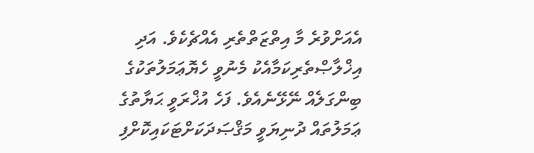އެއަށްވުރެ މާ އިތްޒަތްތެރި އެއްޗެކެވެ. އަދި އިޚްލާޞްތެރިކަމާއެކު މެނުވީ ހެޔޮޢަމަލުތަކުގެ ބިންގަލެއް ނޭޅޭނެއެވެ. ފަހެ އުޚްރަވީ ޙަޔާތުގެ ޢަމަލުތައް ދުނިޔަވީ މަޤްޞަދަކަށްޓަކައިކޮށްފި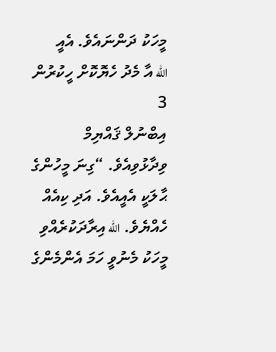މީހަކު ދަންނައެވެ. އެއީ
الله އާ މެދު ހެޔޮކޮށް ހީކުރުން 3
އިބްނުލް ޤައްޔިމް ވިދާޅުވިއެވެ. “ގިނަ މީހުންގެ ޙާލަކީ އެއީއެވެ. އަދި ކިއެއް ހެއްޔެވެ. الله އިރާދަކުރެއްވި މީހަކު މެނުވީ ހަމަ އެންމެންގެ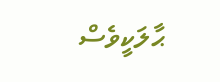ޙާލަކީވެސް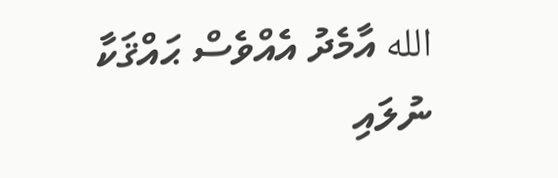الله އާމެދު އެއްވެސް ޙައްޤަކާ ނުލައި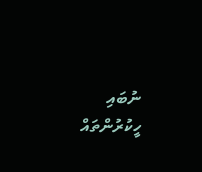ނުބައި ހީކުރުންތައް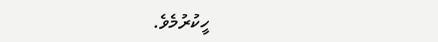ހީކުރުމެވެ.